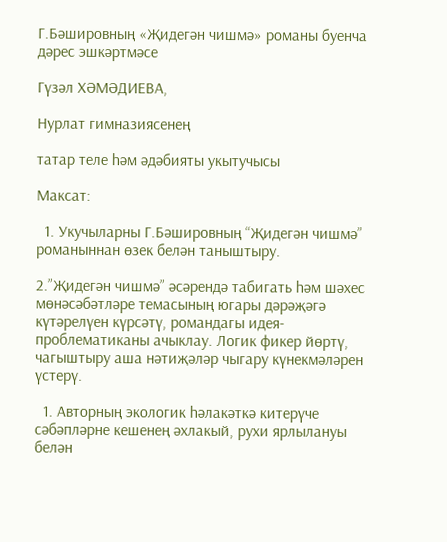Г.Бәшировның «Җидегән чишмә» романы буенча дәрес эшкәртмәсе

Гүзәл ХӘМӘДИЕВА,

Нурлат гимназиясенең

татар теле һәм әдәбияты укытучысы

Максат:

  1. Укучыларны Г.Бәшировның “Җидегән чишмә” романыннан өзек белән таныштыру.

2.”Җидегән чишмә” әсәрендә табигать һәм шәхес мөнәсәбәтләре темасының югары дәрәҗәгә күтәрелүен күрсәтү, романдагы идея-проблематиканы ачыклау. Логик фикер йөртү, чагыштыру аша нәтиҗәләр чыгару күнекмәләрен үстерү.

  1. Авторның экологик һәлакәткә китерүче сәбәпләрне кешенең әхлакый, рухи ярлылануы белән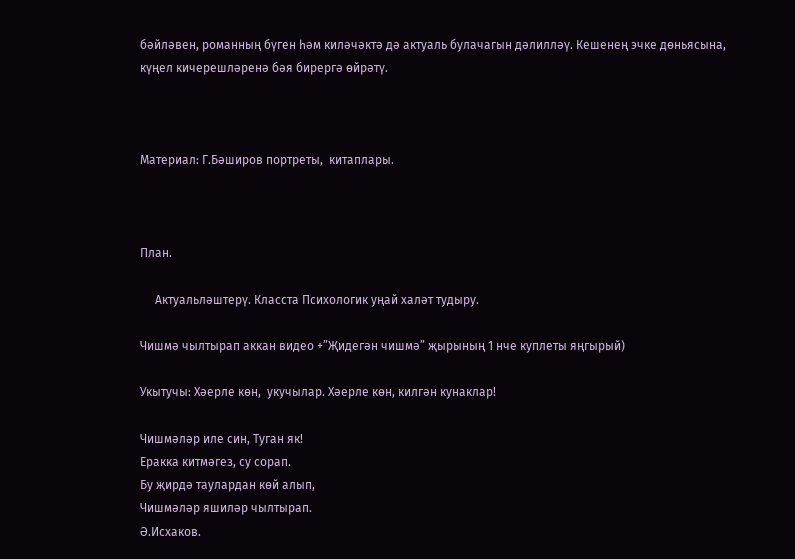бәйләвен, романның бүген һәм киләчәктә дә актуаль булачагын дәлилләү. Кешенең эчке дөньясына, күңел кичерешләренә бәя бирергә өйрәтү.



Материал: Г.Бәширов портреты,  китаплары.



План.

     Актуальләштерү. Класста Психологик уңай халәт тудыру.

Чишмә чылтырап аккан видео +”Җидегән чишмә” җырының 1 нче куплеты яңгырый)

Укытучы: Хәерле көн,  укучылар. Хәерле көн, килгән кунаклар!

Чишмәләр иле син, Туган як!
Еракка китмәгез, су сорап.
Бу җирдә таулардан көй алып,
Чишмәләр яшиләр чылтырап.
Ә.Исхаков.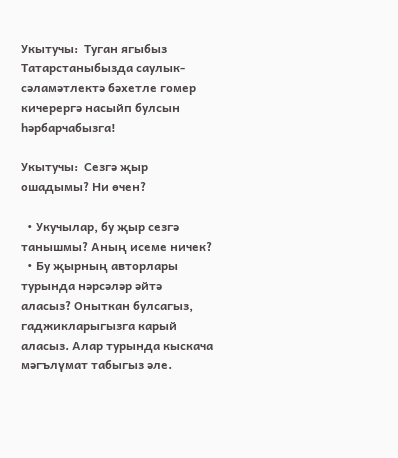Укытучы:  Туган ягыбыз Татарстаныбызда саулык-сәламәтлектә бәхетле гомер кичерергә насыйп булсын һәрбарчабызга!

Укытучы:  Сезгә җыр ошадымы? Ни өчен?

  • Укучылар, бу җыр сезгә танышмы? Аның исеме ничек?
  • Бу җырның авторлары турында нәрсәләр әйтә аласыз? Оныткан булсагыз, гаджикларыгызга карый аласыз. Алар турында кыскача мәгълүмат табыгыз әле.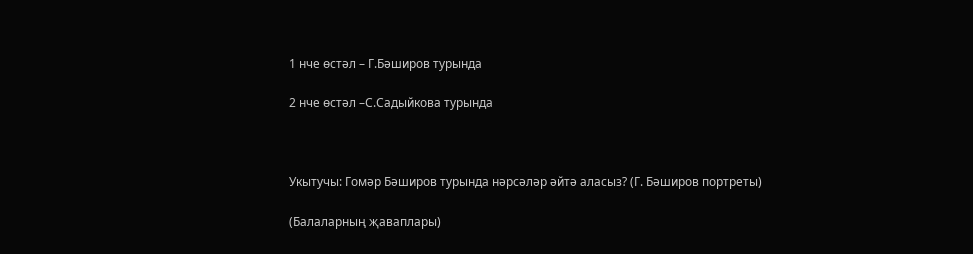1 нче өстәл – Г.Бәширов турында

2 нче өстәл –С.Садыйкова турында



Укытучы: Гомәр Бәширов турында нәрсәләр әйтә аласыз? (Г. Бәширов портреты)

(Балаларның җаваплары)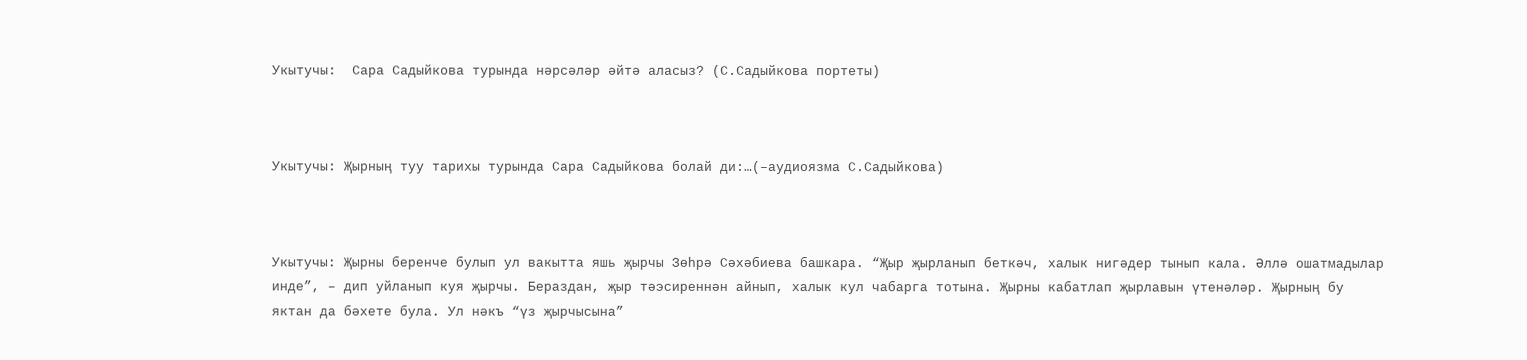Укытучы:  Сара Садыйкова турында нәрсәләр әйтә аласыз? (С.Садыйкова портеты)



Укытучы: Җырның туу тарихы турында Сара Садыйкова болай ди:…(–аудиоязма С.Садыйкова)



Укытучы: Җырны беренче булып ул вакытта яшь җырчы Зөһрә Сәхәбиева башкара. “Җыр җырланып беткәч, халык нигәдер тынып кала. Әллә ошатмадылар инде”, – дип уйланып куя җырчы. Бераздан, җыр тәэсиреннән айнып, халык кул чабарга тотына. Җырны кабатлап җырлавын үтенәләр. Җырның бу яктан да бәхете була. Ул нәкъ “үз җырчысына”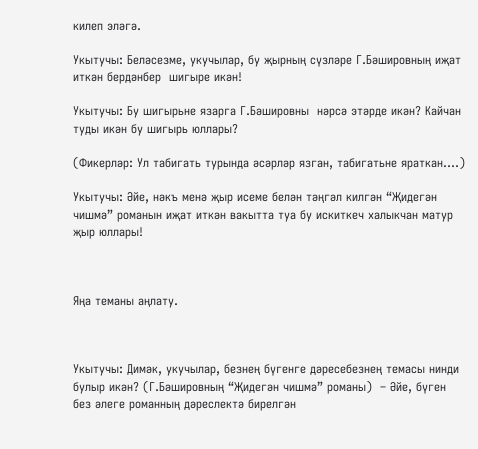килеп эләгә.

Укытучы: Беләсезме, укучылар, бу җырның сүзләре Г.Бәшировның иҗат иткән бердәнбер  шигыре икән!

Укытучы: Бу шигырьне язарга Г.Бәшировны  нәрсә этәрде икән? Кайчан туды икән бу шигырь юллары?

(Фикерләр: Ул табигать турында әсәрләр язган, табигатьне яраткан….)

Укытучы: Әйе, нәкъ менә җыр исеме белән тәңгәл килгән “Җидегән чишмә” романын иҗат иткән вакытта туа бу искиткеч халыкчан матур җыр юллары!



Яңа теманы аңлату.



Укытучы: Димәк, укучылар, безнең бүгенге дәресебезнең темасы нинди булыр икән? (Г.Бәшировның “Җидегән чишмә” романы)  – Әйе, бүген без әлеге романның дәреслектә бирелгән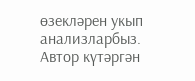өзекләрен укып анализларбыз. Автор күтәргән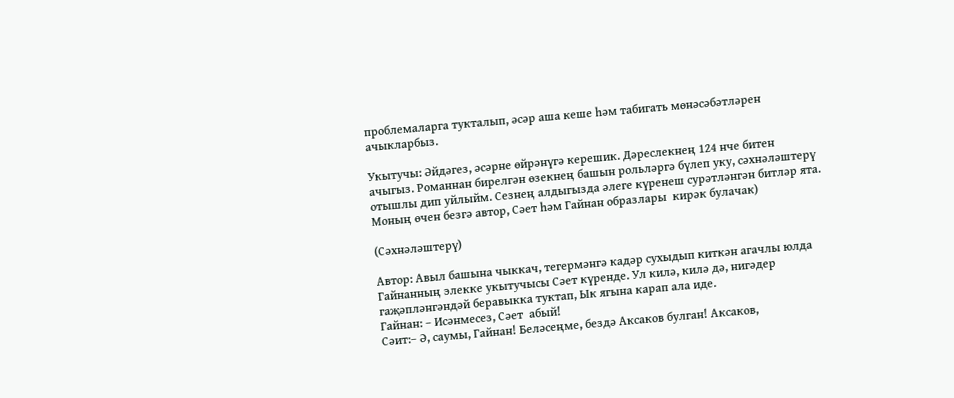проблемаларга тукталып, әсәр аша кеше һәм табигать мөнәсәбәтләрен ачыкларбыз.

Укытучы: Әйдәгез, әсәрне өйрәнүгә керешик. Дәреслекнең 124 нче битен ачыгыз. Романнан бирелгән өзекнең башын рольләргә бүлеп уку, сәхнәләштерү отышлы дип уйлыйм. Сезнең алдыгызда әлеге күренеш сурәтләнгән битләр ята. Моның өчен безгә автор, Сәет һәм Гайнан образлары  кирәк булачак)

(Сәхнәләштерү)

Автор: Авыл башына чыккач, тегермәнгә кадәр сухыдып киткән агачлы юлда Гайнанның элекке укытучысы Сәет күренде. Ул килә, килә дә, нигәдер гаҗәпләнгәндәй беравыкка туктап, Ык ягына карап ала иде.
Гайнан: – Исәнмесез, Сәет  абый!
Сәит:– Ә, саумы, Гайнан! Беләсеңме, бездә Аксаков булган! Аксаков,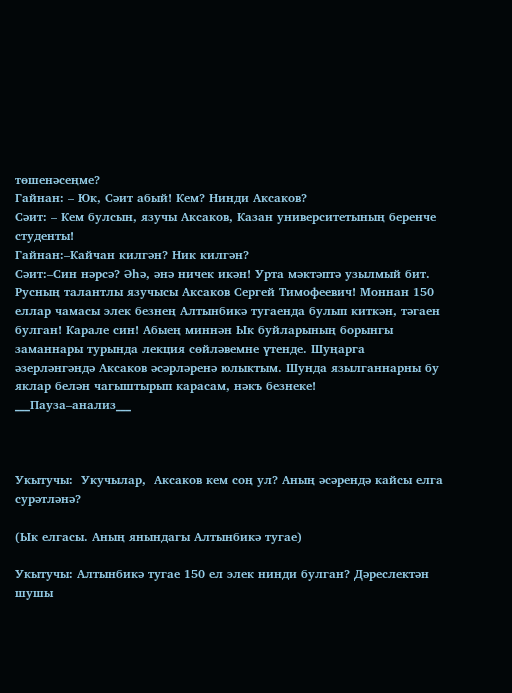төшенәсеңме?
Гайнан: – Юк, Сәит абый! Кем? Нинди Аксаков?
Сәит: – Кем булсын, язучы Аксаков, Казан университетының беренче студенты!
Гайнан:–Кайчан килгән? Ник килгән?
Сәит:–Син нәрсә? Әһә, әнә ничек икән! Урта мәктәптә узылмый бит. Русның талантлы язучысы Аксаков Сергей Тимофеевич! Моннан 150 еллар чамасы элек безнең Алтынбикә тугаенда булып киткән, тәгаен булган! Карале син! Абыең миннән Ык буйларының борынгы заманнары турында лекция сөйләвемне үтенде. Шуңарга әзерләнгәндә Аксаков әсәрләренә юлыктым. Шунда язылганнарны бу яклар белән чагыштырып карасам, нәкъ безнеке!
___Пауза–анализ___



Укытучы:  Укучылар,  Аксаков кем соң ул? Аның әсәрендә кайсы елга сурәтләнә?

(Ык елгасы. Аның янындагы Алтынбикә тугае)

Укытучы: Алтынбикә тугае 150 ел элек нинди булган? Дәреслектән шушы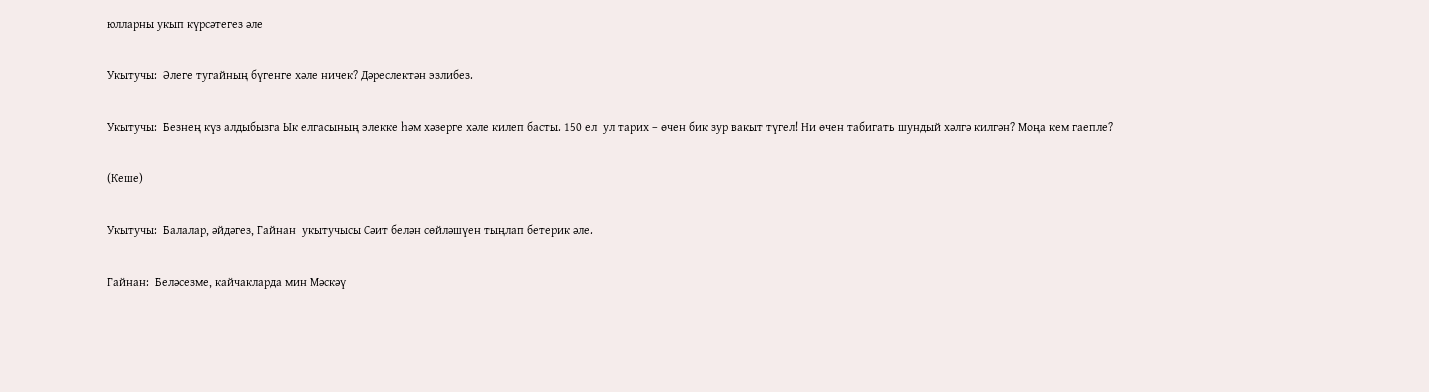юлларны укып күрсәтегез әле

Укытучы:  Әлеге тугайның бүгенге хәле ничек? Дәреслектән эзлибез.

Укытучы:  Безнең күз алдыбызга Ык елгасының элекке һәм хәзерге хәле килеп басты. 150 ел  ул тарих – өчен бик зур вакыт түгел! Ни өчен табигать шундый хәлгә килгән? Моңа кем гаепле?

(Кеше)

Укытучы:  Балалар, әйдәгез, Гайнан  укытучысы Сәит белән сөйләшүен тыңлап бетерик әле.

Гайнан:  Беләсезме, кайчакларда мин Мәскәү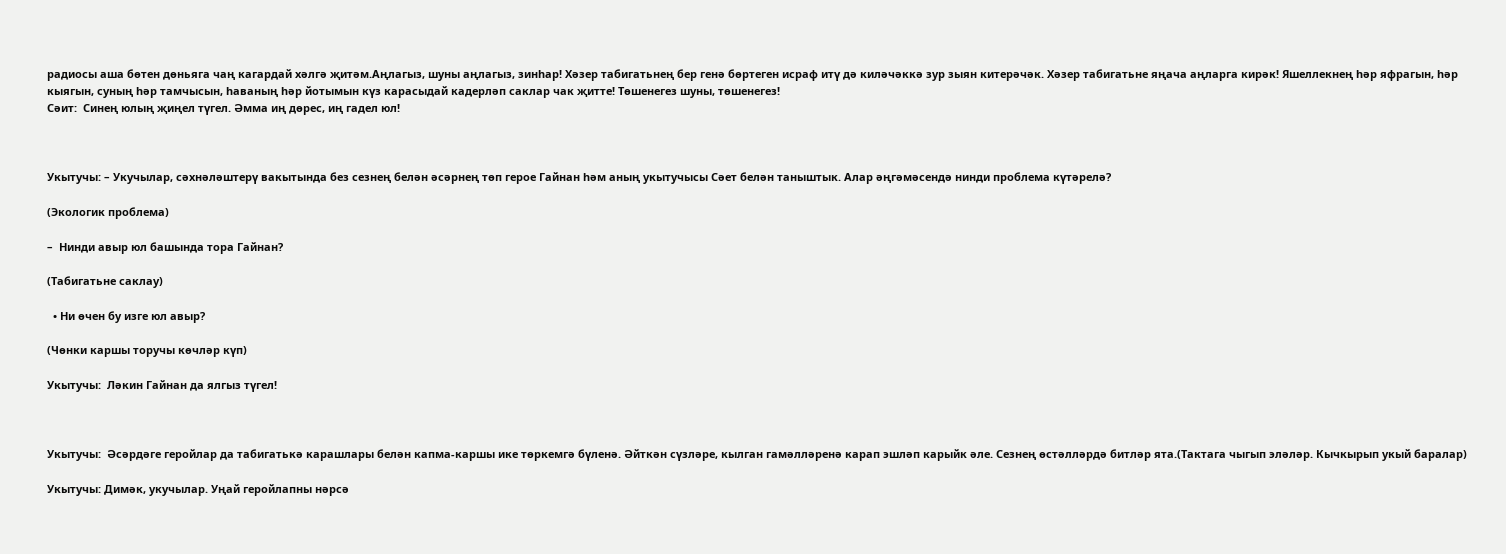радиосы аша бөтен дөньяга чаң кагардай хәлгә җитәм.Аңлагыз, шуны аңлагыз, зинһар! Хәзер табигатьнең бер генә бөртеген исраф итү дә киләчәккә зур зыян китерәчәк. Хәзер табигатьне яңача аңларга кирәк! Яшеллекнең һәр яфрагын, һәр кыягын, суның һәр тамчысын, һаваның һәр йотымын күз карасыдай кадерләп саклар чак җитте! Төшенегез шуны, төшенегез!
Сәит:  Синең юлың җиңел түгел. Әмма иң дөрес, иң гадел юл!



Укытучы: – Укучылар, сәхнәләштерү вакытында без сезнең белән әсәрнең төп герое Гайнан һәм аның укытучысы Сәет белән таныштык. Алар әңгәмәсендә нинди проблема күтәрелә?

(Экологик проблема)

–  Нинди авыр юл башында тора Гайнан?

(Табигатьне саклау)

  • Ни өчен бу изге юл авыр?

(Чөнки каршы торучы көчләр күп)

Укытучы:  Ләкин Гайнан да ялгыз түгел!



Укытучы:  Әсәрдәге геройлар да табигатькә карашлары белән капма-каршы ике төркемгә бүленә. Әйткән сүзләре, кылган гамәлләренә карап эшләп карыйк әле. Сезнең өстәлләрдә битләр ята.(Тактага чыгып эләләр. Кычкырып укый баралар)

Укытучы: Димәк, укучылар. Уңай геройлапны нәрсә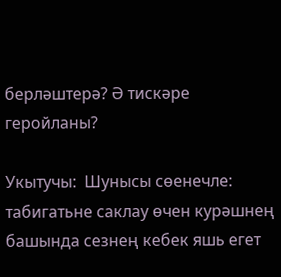берләштерә? Ә тискәре геройланы?

Укытучы:  Шунысы сөенечле: табигатьне саклау өчен курәшнең башында сезнең кебек яшь егет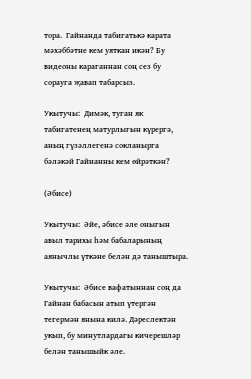тора.  Гайнанда табигатькә карата мәхәббәтне кем уяткан икән? Бу видеоны караганнан соң сез бу сорауга җавап табарсыз.

Укытучы:  Димәк, туган як табигатенең матурлыгын күрергә, аның гүзәллегенә сокланырга бәләкәй Гайнанны кем өйрәткән?

(Әбисе)

Укытучы:  Әйе, әбисе әле оныгын авыл тарихы һәм бабаларының аянычлы үткәне белән дә таныштыра.

Укытучы:  Әбисе вафатыннан соң да Гайнан бабасын атып үтергән тегермән янына килә. Дәреслектән укып, бу минутлардагы кичерешләр белән танышыйк әле.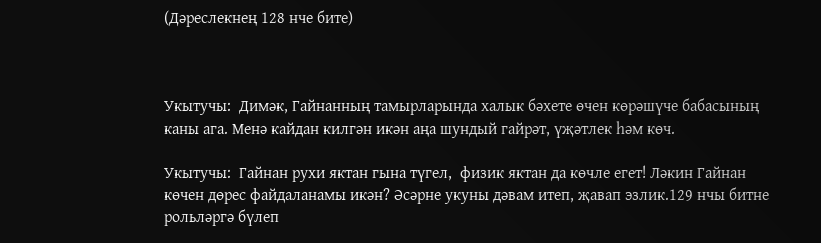(Дәреслекнең 128 нче бите)



Укытучы:  Димәк, Гайнанның тамырларында халык бәхете өчен көрәшүче бабасының каны ага. Менә кайдан килгән икән аңа шундый гайрәт, үҗәтлек һәм көч.

Укытучы:  Гайнан рухи яктан гына түгел,  физик яктан да көчле егет! Ләкин Гайнан көчен дөрес файдаланамы икән? Әсәрне укуны дәвам итеп, җавап эзлик.129 нчы битне рольләргә бүлеп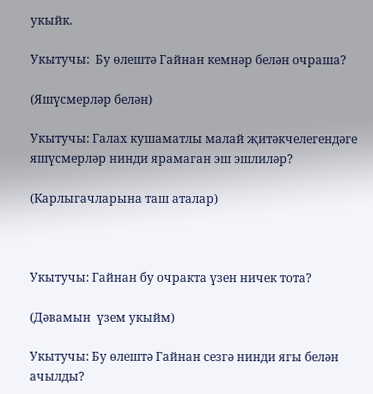укыйк.

Укытучы:  Бу өлештә Гайнан кемнәр белән очраша?

(Яшүсмерләр белән)

Укытучы: Галах кушаматлы малай җитәкчелегендәге яшүсмерләр нинди ярамаган эш эшлиләр?

(Карлыгачларына таш аталар)



Укытучы: Гайнан бу очракта үзен ничек тота?

(Дәвамын  үзем укыйм)

Укытучы: Бу өлештә Гайнан сезгә нинди ягы белән ачылды?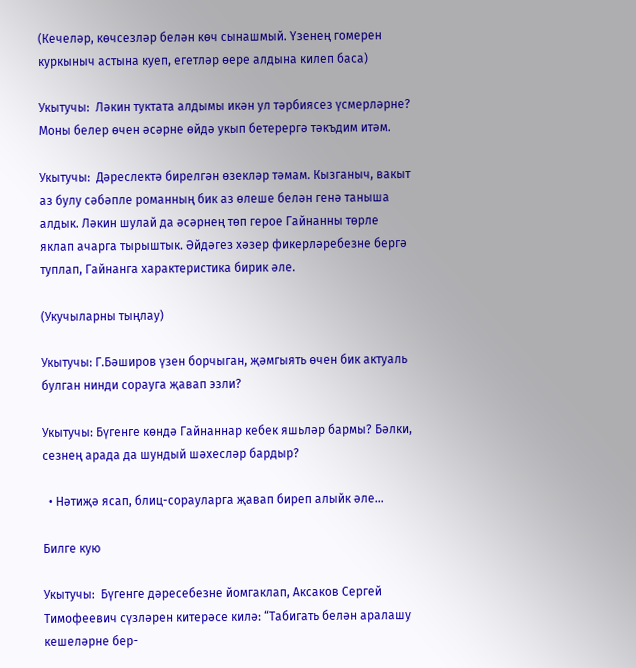(Кечеләр, көчсезләр белән көч сынашмый. Үзенең гомерен куркыныч астына куеп, егетләр өере алдына килеп баса)

Укытучы:  Ләкин туктата алдымы икән ул тәрбиясез үсмерләрне? Моны белер өчен әсәрне өйдә укып бетерергә тәкъдим итәм.

Укытучы:  Дәреслектә бирелгән өзекләр тәмам. Кызганыч, вакыт аз булу сәбәпле романның бик аз өлеше белән генә таныша алдык. Ләкин шулай да әсәрнең төп герое Гайнанны төрле  яклап ачарга тырыштык. Әйдәгез хәзер фикерләребезне бергә туплап, Гайнанга характеристика бирик әле.

(Укучыларны тыңлау)

Укытучы: Г.Бәширов үзен борчыган, җәмгыять өчен бик актуаль булган нинди сорауга җавап эзли?

Укытучы: Бүгенге көндә Гайнаннар кебек яшьләр бармы? Бәлки, сезнең арада да шундый шәхесләр бардыр?

  • Нәтиҗә ясап, блиц-сорауларга җавап биреп алыйк әле…

Билге кую

Укытучы:  Бүгенге дәресебезне йомгаклап, Аксаков Сергей Тимофеевич сүзләрен китерәсе килә: “Табигать белән аралашу кешеләрне бер-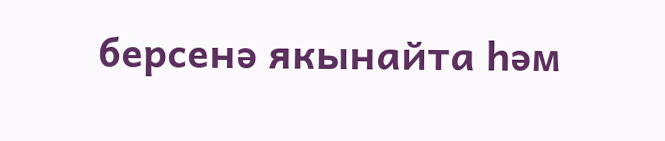берсенә якынайта һәм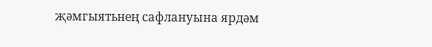җәмгыятьнең сафлануына ярдәм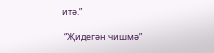итә.”

 “Җидегән чишмә”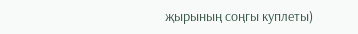җырының соңгы куплеты)